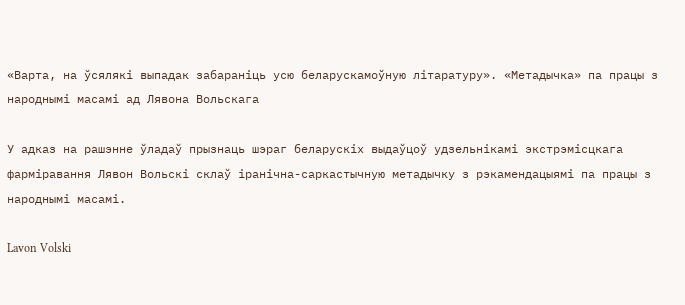«Варта, на ўсялякі выпадак забараніць усю беларускамоўную літаратуру». «Метадычка» па працы з народнымі масамі ад Лявона Вольскага

У адказ на рашэнне ўладаў прызнаць шэраг беларускіх выдаўцоў удзельнікамі экстрэмісцкага фарміравання Лявон Вольскі склаў іранічна-саркастычную метадычку з рэкамендацыямі па працы з народнымі масамі.

Lavon Volski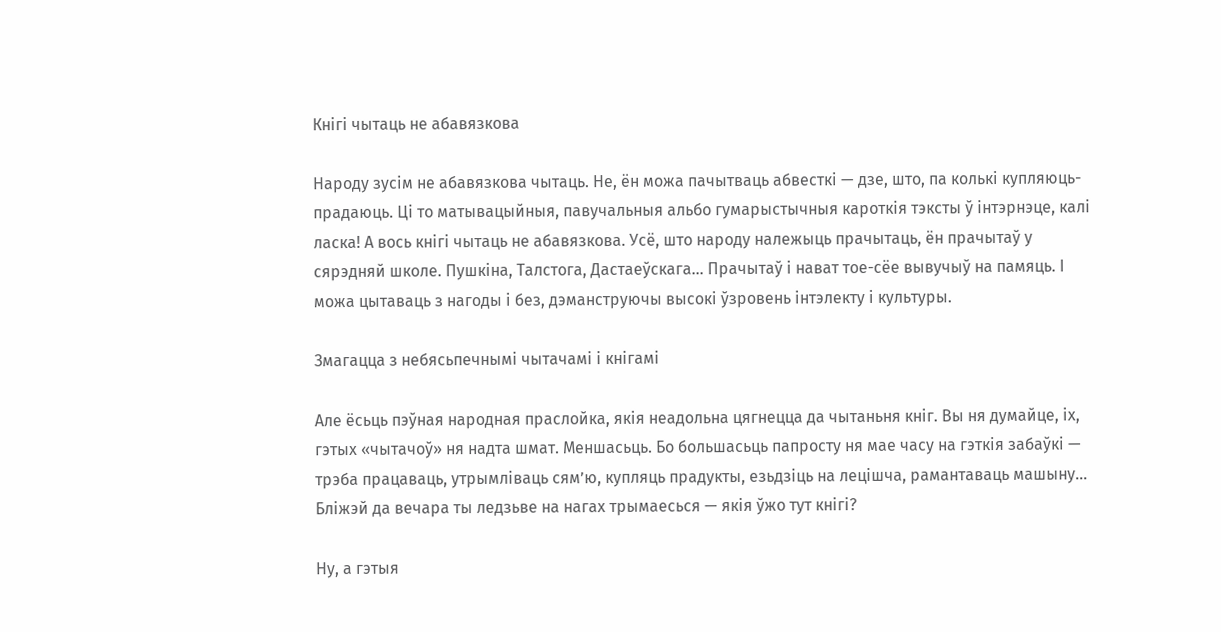Кнігі чытаць не абавязкова

Народу зусім не абавязкова чытаць. Не, ён можа пачытваць абвесткі — дзе, што, па колькі купляюць-прадаюць. Ці то матывацыйныя, павучальныя альбо гумарыстычныя кароткія тэксты ў інтэрнэце, калі ласка! А вось кнігі чытаць не абавязкова. Усё, што народу належыць прачытаць, ён прачытаў у сярэдняй школе. Пушкіна, Талстога, Дастаеўскага... Прачытаў і нават тое-сёе вывучыў на памяць. І можа цытаваць з нагоды і без, дэманструючы высокі ўзровень інтэлекту і культуры.

Змагацца з небясьпечнымі чытачамі і кнігамі

Але ёсьць пэўная народная праслойка, якія неадольна цягнецца да чытаньня кніг. Вы ня думайце, іх, гэтых «чытачоў» ня надта шмат. Меншасьць. Бо большасьць папросту ня мае часу на гэткія забаўкі — трэба працаваць, утрымліваць сям’ю, купляць прадукты, езьдзіць на лецішча, рамантаваць машыну... Бліжэй да вечара ты ледзьве на нагах трымаесься — якія ўжо тут кнігі?

Ну, а гэтыя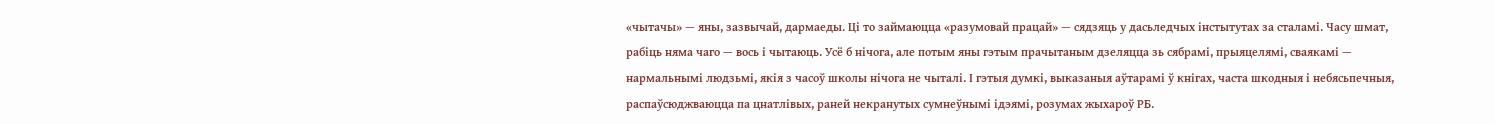«чытачы» — яны, зазвычай, дармаеды. Ці то займаюцца «разумовай працай» — сядзяць у дасьледчых інстытутах за сталамі. Часу шмат, рабіць няма чаго — вось і чытаюць. Усё б нічога, але потым яны гэтым прачытаным дзеляцца зь сябрамі, прыяцелямі, сваякамі — нармальнымі людзьмі, якія з часоў школы нічога не чыталі. І гэтыя думкі, выказаныя аўтарамі ў кнігах, часта шкодныя і небясьпечныя, распаўсюджваюцца па цнатлівых, раней некранутых сумнеўнымі ідэямі, розумах жыхароў РБ.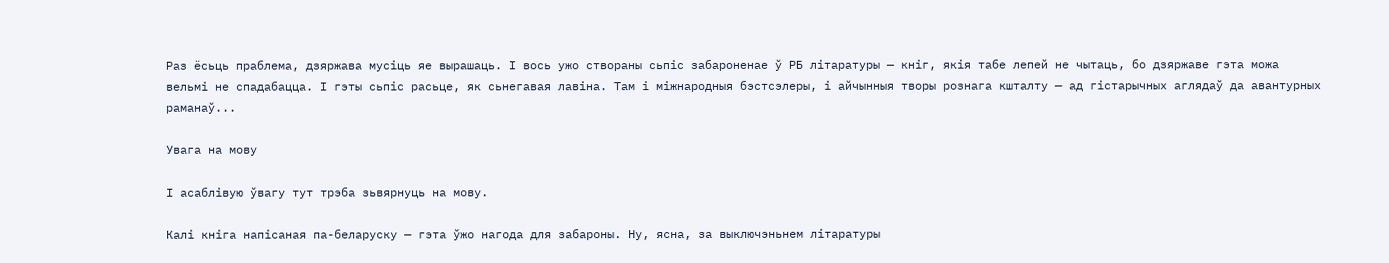Раз ёсьць праблема, дзяржава мусіць яе вырашаць. І вось ужо створаны сьпіс забароненае ў РБ літаратуры — кніг, якія табе лепей не чытаць, бо дзяржаве гэта можа вельмі не спадабацца. І гэты сьпіс расьце, як сьнегавая лавіна. Там і міжнародныя бэстсэлеры, і айчынныя творы рознага кшталту — ад гістарычных аглядаў да авантурных раманаў...

Увага на мову

І асаблівую ўвагу тут трэба зьвярнуць на мову.

Калі кніга напісаная па-беларуску — гэта ўжо нагода для забароны. Ну, ясна, за выключэньнем літаратуры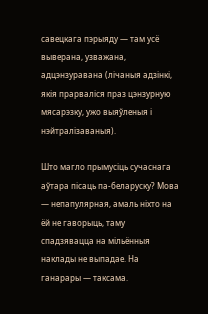савецкага пэрыяду — там усё выверана, узважана, адцэнзуравана (лічаныя адзінкі, якія прарваліся праз цэнзурную мясарэзку, ужо выяўленыя і нэйтралізаваныя).

Што магло прымусіць сучаснага аўтара пісаць па-беларуску? Мова — непапулярная, амаль ніхто на ёй не гаворыць, таму спадзявацца на мільённыя наклады не выпадае. На ганарары — таксама.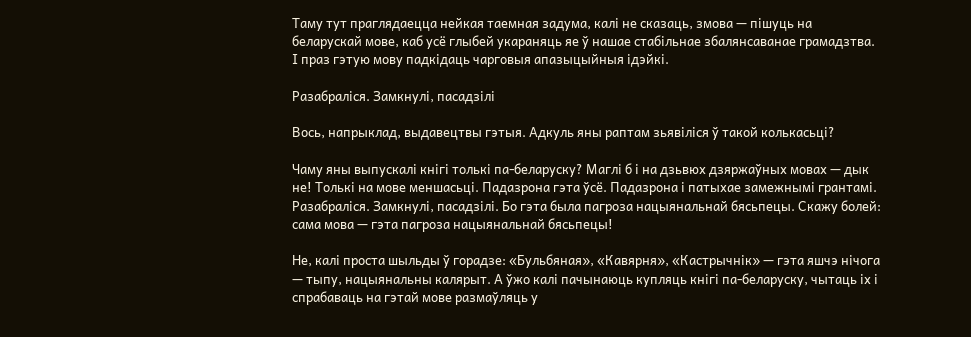Таму тут праглядаецца нейкая таемная задума, калі не сказаць, змова — пішуць на беларускай мове, каб усё глыбей укараняць яе ў нашае стабільнае збалянсаванае грамадзтва. І праз гэтую мову падкідаць чарговыя апазыцыйныя ідэйкі.

Разабраліся. Замкнулі, пасадзілі

Вось, напрыклад, выдавецтвы гэтыя. Адкуль яны раптам зьявіліся ў такой колькасьці?

Чаму яны выпускалі кнігі толькі па-беларуску? Маглі б і на дзьвюх дзяржаўных мовах — дык не! Толькі на мове меншасьці. Падазрона гэта ўсё. Падазрона і патыхае замежнымі грантамі. Разабраліся. Замкнулі, пасадзілі. Бо гэта была пагроза нацыянальнай бясьпецы. Скажу болей: сама мова — гэта пагроза нацыянальнай бясьпецы!

Не, калі проста шыльды ў горадзе: «Бульбяная», «Кавярня», «Кастрычнік» — гэта яшчэ нічога — тыпу, нацыянальны калярыт. А ўжо калі пачынаюць купляць кнігі па-беларуску, чытаць іх і спрабаваць на гэтай мове размаўляць у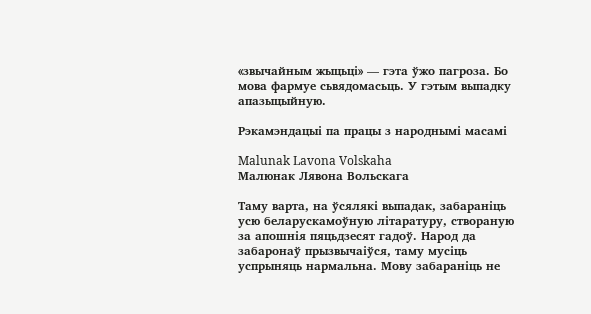«звычайным жыцьці» — гэта ўжо пагроза. Бо мова фармуе сьвядомасьць. У гэтым выпадку апазыцыйную.

Рэкамэндацыі па працы з народнымі масамі

Malunak Lavona Volskaha
Малюнак Лявона Вольскага

Таму варта, на ўсялякі выпадак, забараніць усю беларускамоўную літаратуру, створаную за апошнія пяцьдзесят гадоў. Народ да забаронаў прызвычаіўся, таму мусіць успрыняць нармальна. Мову забараніць не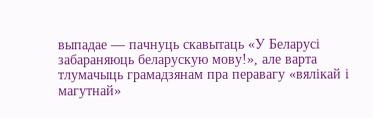выпадае — пачнуць скавытаць «У Беларусі забараняюць беларускую мову!», але варта тлумачыць грамадзянам пра перавагу «вялікай і магутнай»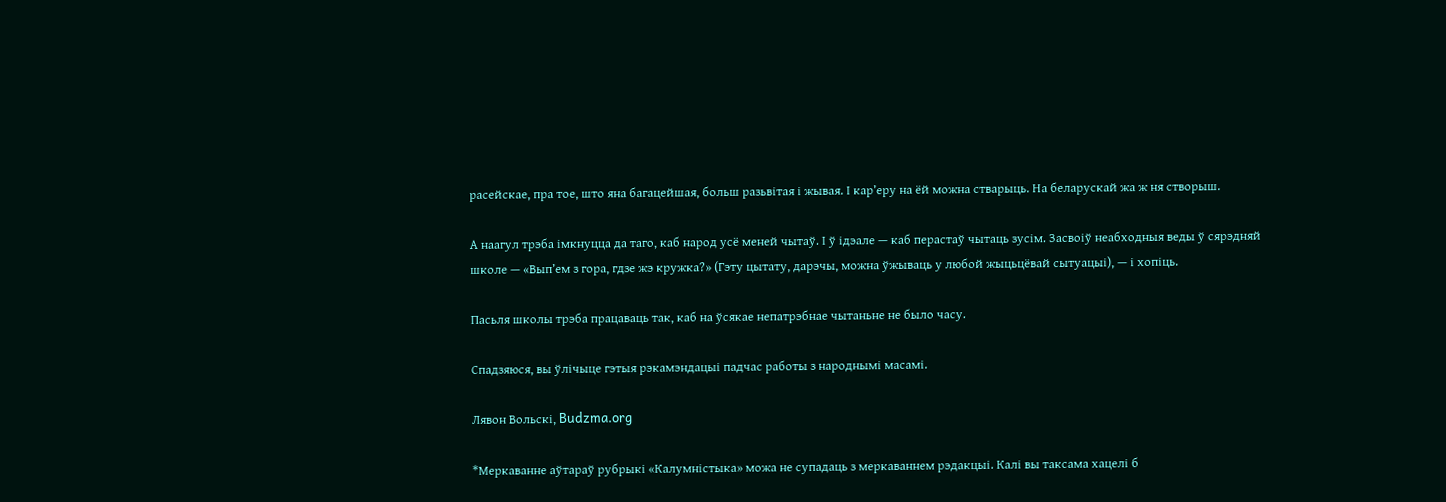расейскае, пра тое, што яна багацейшая, больш разьвітая і жывая. І кар’еру на ёй можна стварыць. На беларускай жа ж ня створыш.

А наагул трэба імкнуцца да таго, каб народ усё меней чытаў. І ў ідэале — каб перастаў чытаць зусім. Засвоіў неабходныя веды ў сярэдняй школе — «Вып’ем з гора, гдзе жэ кружка?» (Гэту цытату, дарэчы, можна ўжываць у любой жыцьцёвай сытуацыі), — і хопіць.

Пасьля школы трэба працаваць так, каб на ўсякае непатрэбнае чытаньне не было часу.

Спадзяюся, вы ўлічыце гэтыя рэкамэндацыі падчас работы з народнымі масамі.

Лявон Вольскі, Budzma.org

*Меркаванне аўтараў рубрыкі «Калумністыка» можа не супадаць з меркаваннем рэдакцыі. Калі вы таксама хацелі б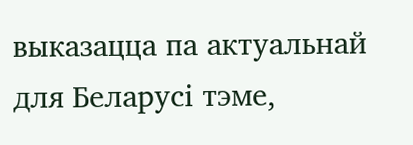выказацца па актуальнай для Беларусі тэме,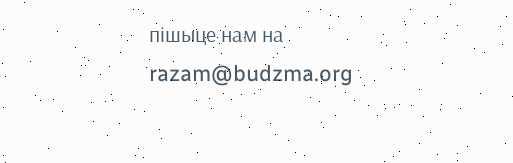пішыце нам на razam@budzma.org